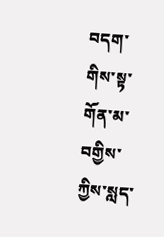བདག་གིས་སྟ་གོན་མ་བགྱིས་ཀྱིས་སླད་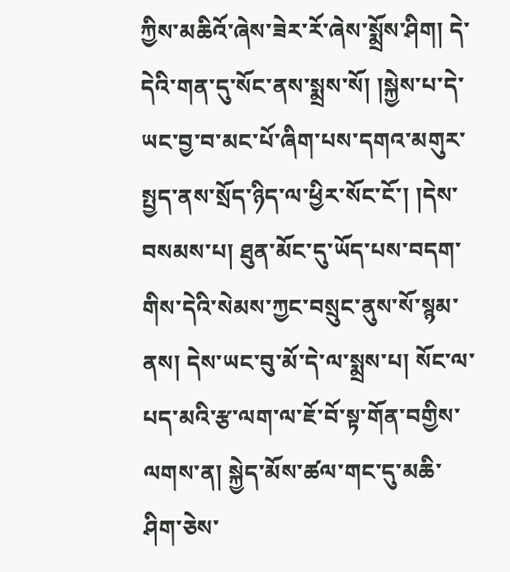ཀྱིས་མཆིའོ་ཞེས་ཟེར་རོ་ཞེས་སྨྲོས་ཤིག། དེ་དེའི་གན་དུ་སོང་ནས་སྨྲས་སོ། །སྐྱེས་པ་དེ་ཡང་བྱ་བ་མང་པོ་ཞིག་པས་དགའ་མགུར་སྤྱད་ནས་སྲོད་ཉིད་ལ་ཕྱིར་སོང་ངོ་། །དེས་བསམས་པ། ཐུན་མོང་དུ་ཡོད་པས་བདག་གིས་དེའི་སེམས་ཀྱང་བསྲུང་ནུས་སོ་སྙམ་ནས། དེས་ཡང་བུ་མོ་དེ་ལ་སྨྲས་པ། སོང་ལ་པད་མའི་རྩ་ལག་ལ་ཇོ་བོ་སྟ་གོན་བགྱིས་ལགས་ན། སྐྱེད་མོས་ཚལ་གང་དུ་མཆི་ཤིག་ཅེས་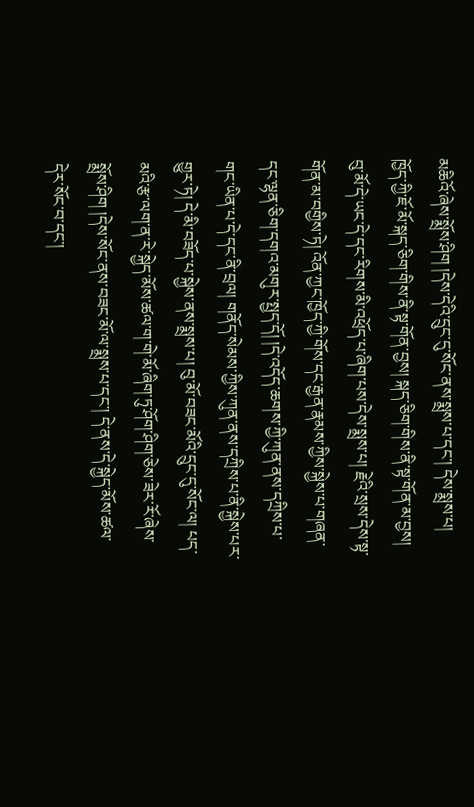མཆིའོ་ཞེས་སྨྲོས་ཤིག །དེས་དེའི་དྲུང་དུ་སོང་ནས་སྨྲས་པ་དང་། དེས་སྨྲས་པ། ཁྱོད་ཀྱི་ཇོ་མོ་སྐད་ཅིག་གིས་ནི་སྟ་གོན་བྱས། སྐད་ཅིག་གིས་ནི་སྟ་གོན་མ་བྱས། བུ་མོ་དེ་ཡང་དེ་དང་རིགས་མི་འཕྲོད་པ་ཞིག་པས་དེས་སྨྲས་པ། རྗེའི་སྲས་དེས་སྟ་གོན་མ་བགྱིས་ཏེ། འོན་ཀྱང་ཁྱོད་ཀྱི་གོས་དང་རྒྱན་རྣམས་ཀྱིས་སྐྱེས་པ་གཞན་དང་ལྷན་ཅིག་དགའ་མགུར་སྤྱད་དོ། །དེ་འདོད་ཆགས་ཀྱི་ཀུན་ནས་དཀྲིས་པ་གང་ཡིན་པ་དེ་དང་ནི་བྲལ། གནོད་སེམས་ཀྱིས་ཀུན་ནས་དཀྲིས་པ་ནི་སྐྱེས་པར་གྱུར་ཏེ། དེ་མི་བཟོད་པ་སྐྱེས་ནས་སྨྲས་པ། བུ་མོ་བཟང་མོའི་དྲུང་དུ་སོང་ལ། པད་མའི་རྩ་ལག་ན་རེ་སྐྱེད་མོས་ཚལ་ག་གེ་མོ་ཞིག་ཏུ་ཤོག་ཤིག་ཅེས་ཟེར་རོ་ཞེས་སྨྲོས་ཤིག །དེས་སོང་ནས་བཟང་མོ་ལ་སྨྲས་པ་དང་། དེ་ནས་དེ་སྐྱེད་མོས་ཚལ་དེར་སོང་བ་དང་།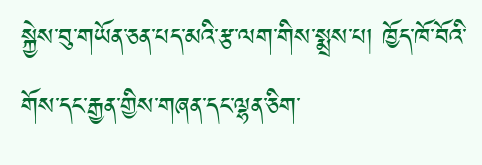སྐྱེས་བུ་གཡོན་ཅན་པད་མའི་རྩ་ལག་གིས་སྨྲས་པ། ཁྱོད་ཁོ་བོའི་གོས་དང་རྒྱན་གྱིས་གཞན་དང་ལྷན་ཅིག་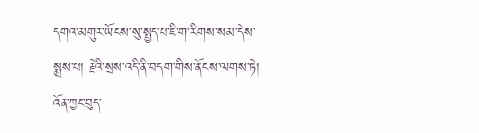དགའ་མགུར་ཡོངས་སུ་སྤྱད་པ་ཇི་ག་རིགས་སམ་དེས་སྨྲས་པ། རྗེའི་སྲས་འདི་ནི་བདག་གིས་ནོངས་ལགས་ཏེ། འོན་ཀྱང་བུད་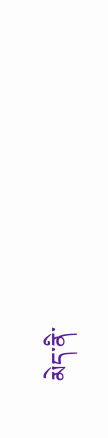མེད་ནི་